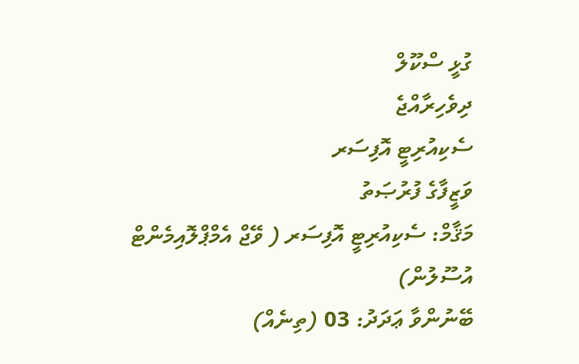ގުޅީ ސްކޫލް
ދިވެހިރާއްޖެ
ސެކިއުރިޓީ އޮފިސަރ
ވަޒީފާގެ ފުރުޞަތު
މަޤާމް: ސެކިއުރިޓީ އޮފިސަރ ( ވޭޖް އެމްޕްލޮއިމެންޓް އުސޫލުން)
ބޭނުންވާ ޢަދަދު: 03 (ތިނެއް)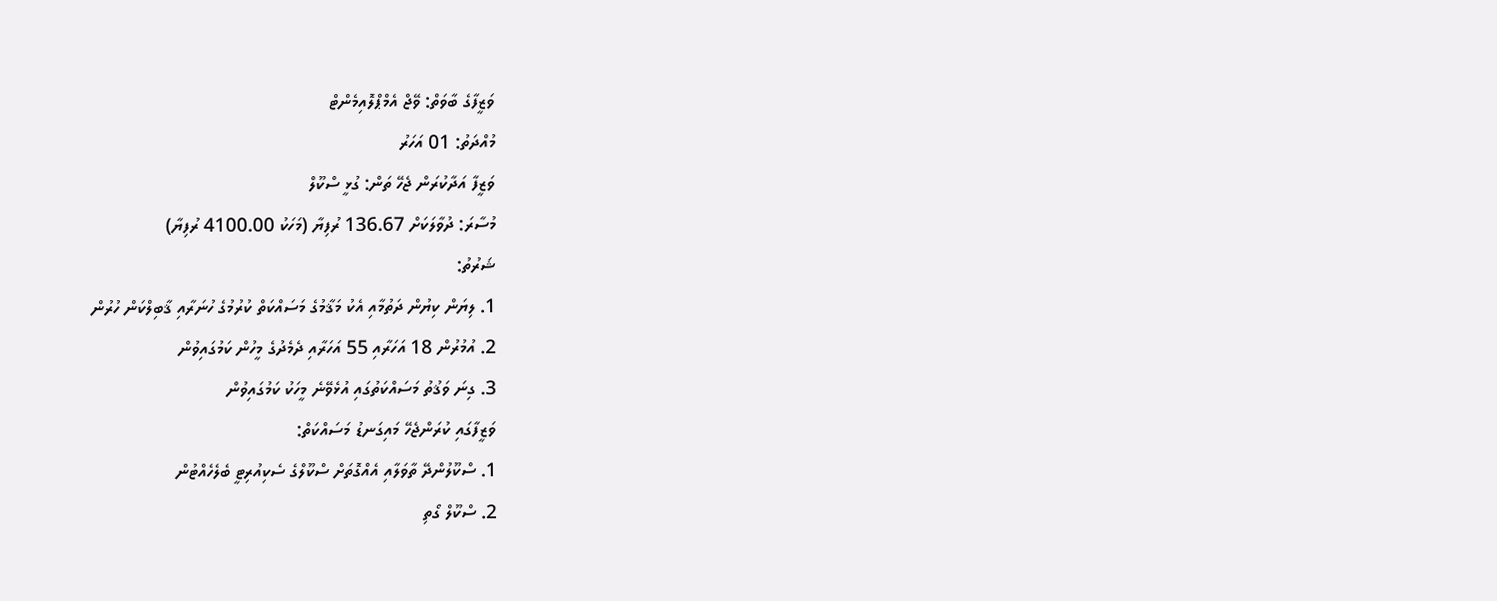ވަޒީފާގެ ބާވަތް: ވޭޖް އެމްޕްލޮއިމެންޓް
މުއްދަތު: 01 އަހަރު
ވަޒީފާ އަދާކުރަން ޖެހޭ ތަން: ގުޅީ ސްކޫލް
މުސާރަ: ދުވާލަކަށް 136.67 ރުފިޔާ (މަހަކު 4100.00 ރުފިޔާ)
ޝަރުތު:
1. ލިޔަން ކިޔުން ދަތުމާއި އެކު މަޤާމުގެ މަސައްކަތް ކުރުމުގެ ހުނަރާއި ޤާބިލްކަން ހުރުން
2. އުމުރުން 18 އަހަރާއި 55 އަހަރާއި ދެމެދުގެ މީހުން ކަމުގައިވުން
3. ގިނަ ވަޤުތު މަސައްކަތުގައި އުޅެވޭނެ މީހަކު ކަމުގައިވުން
ވަޒީފާގައި ކުރަންޖެހޭ މައިގަނޑު މަސައްކަތް:
1. ސްކޫލުންދޭ ތާވަލާއި އެއްގޮތަށް ސްކޫލްގެ ސެކިއުރިޓީ ބެލެހެއްޓުން
2. ސްކޫލް ގޯތި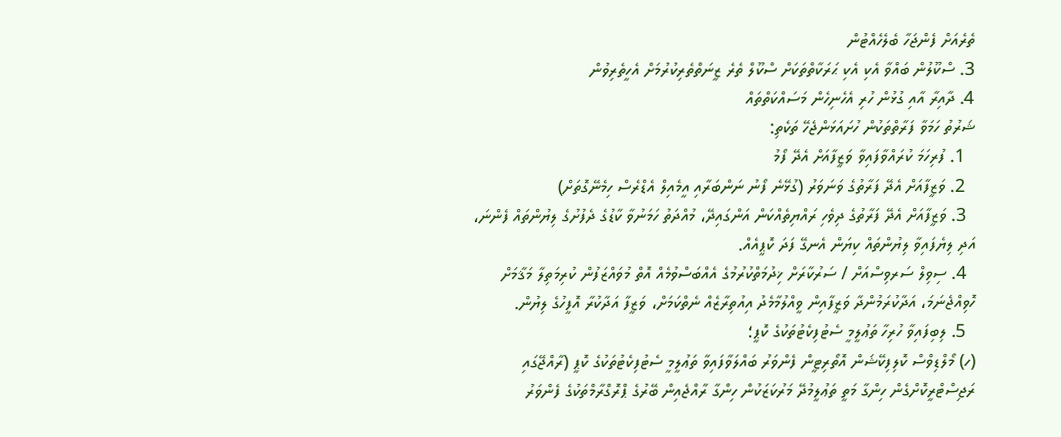ތެރެއަށް ފެންޖަހާ ބެލެހެއްޓުން
3. ސްކޫލުން ބައްވާ އެކި އެކި ޙަރަކާތްތަކަށް ސްކޫލް ތެރެ ޒީނަތްތެރިކުރުމަށް އެހީތެރިވުން
4. ދާއިރާ އާއި ގުޅުން ހުރި އެހެނިހެން މަސައްކަތްތައް
ޝަރުތު ހަމަވާ ފަރާތްތަކުން ހުށައަޅަންޖެހޭ ތަކެތި:
  1. ފުރިހަމަ ކުރައްވާފައިވާ ވަޒީފާއަށް އެދޭ ފޯމު
  2. ވަޒީފާއަށް އެދޭ ފަރާތުގެ ވަނަވަރު (ގުޅޭނެ ފޯނު ނަންބަރާއި އީމެއިލް އެޑްރެސް ހިމެނޭގޮތަށް)
  3. ވަޒީފާއަށް އެދޭ ފަރާތުގެ ދިވެހި ރައްޔިތެއްކަން އަންގައިދޭ، މުއްދަތު ހަމަނުވާ ކާޑުގެ ދެފުށުގެ ލިޔުންތައް ފެންނަ، އަދި ލިޔެފައިވާ ލިޔުންތައް ކިޔަން އެނގޭ ފަދަ ކޮޕީއެއް.
  4. ސިވިލް ސަރވިސްއަށް / ސަރުކާރަށް ޚިދުމަތްކުރުމުގެ އެއްބަސްވުމެއް އޮތް މުވައްޒަފުން ކުރިމަތިލާ މަޤާމަށް ހޮވިއްޖެނަމަ، އަދާކުރަމުންދާ ވަޒީފާއިން ވީއްލުމާމެދު އިއުތިރާޒެއް ނެތްކަމަށް، ވަޒީފާ އަދާކުރާ އޮފީހުގެ ލިޔުން.
  5. ލިބިފައިވާ ހުރިހާ ތަޢުލީމީ ސެޓުފިކެޓުތަކުގެ ކޮޕީ؛
(ހ) މޯލްޑިވްސް ކޮލިފިކޭޝަން އޮތޯރިޓީން ފެންވަރު ބައްލަވާފައިވާ ތަޢުލީމީ ސެޓުފިކެޓުތަކުގެ ކޮޕީ (ރާއްޖޭގައި ރަޖިސްޓްރީކޮށްގެން ހިންގާ މަތީ ތަޢުލީމުދޭ މަރުކަޒަކުން ހިންގާ ރާއްޖެއިން ބޭރުގެ ޕްރޮގްރާމްތަކުގެ ފެންވަރު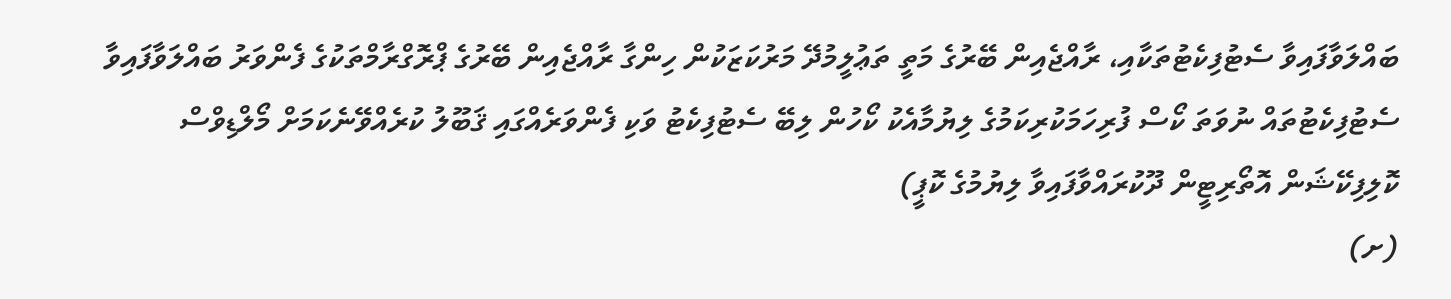ބައްލަވާފައިވާ ސެޓުފިކެޓުތަކާއި، ރާއްޖެއިން ބޭރުގެ މަތީ ތަޢުލީމުދޭ މަރުކަޒަކުން ހިންގާ ރާއްޖެއިން ބޭރުގެ ޕްރޮގްރާމްތަކުގެ ފެންވަރު ބައްލަވާފައިވާ ސެޓުފިކެޓުތައް ނުވަތަ ކޯސް ފުރިހަމަކުރިކަމުގެ ލިޔުމާއެކު ކޯހުން ލިބޭ ސެޓުފިކެޓު ވަކި ފެންވަރެއްގައި ޤަބޫލު ކުރެއްވޭނެކަމަށް މޯލްޑިވްސް ކޮލިފިކޭޝަން އޮތޯރިޓީން ދޫކުރައްވާފައިވާ ލިޔުމުގެ ކޮޕީ)
(ށ)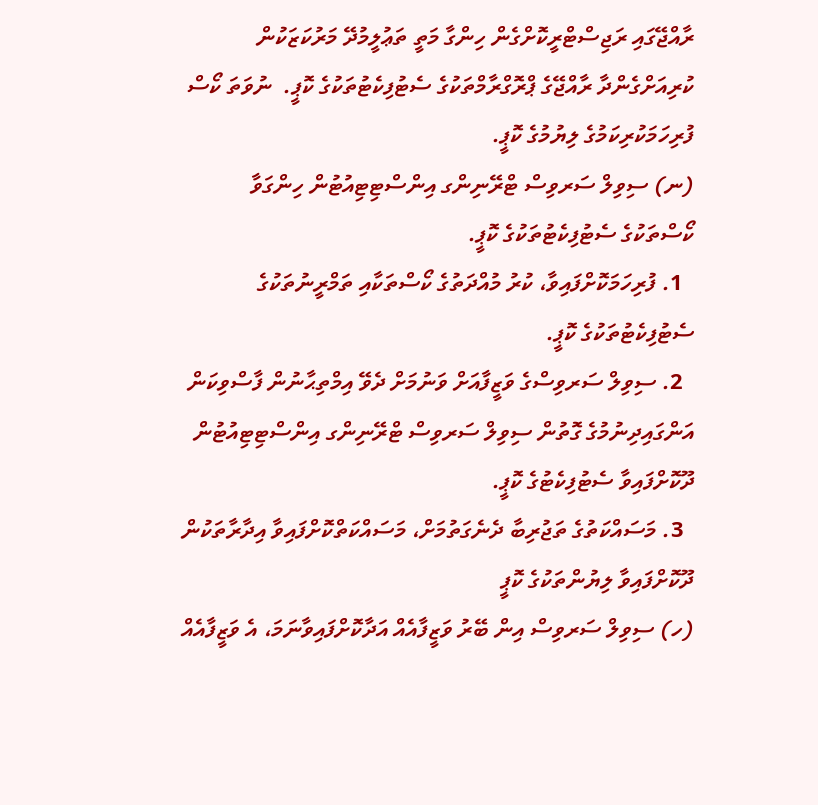ރާއްޖޭގައި ރަޖިސްޓްރީކޮށްގެން ހިންގާ މަތީ ތަޢުލީމުދޭ މަރުކަޒަކުން ކުރިއަށްގެންދާ ރާއްޖޭގެ ޕްރޮގްރާމްތަކުގެ ސެޓުފިކެޓުތަކުގެ ކޮޕީ.  ނުވަތަ ކޯސް ފުރިހަމަކުރިކަމުގެ ލިޔުމުގެ ކޮޕީ.
(ނ) ސިވިލް ސަރވިސް ޓްރޭނިންގ އިންސްޓިޓިއުޓުން ހިންގަވާ ކޯސްތަކުގެ ސެޓުފިކެޓުތަކުގެ ކޮޕީ.
  1. ފުރިހަމަކޮށްފައިވާ، ކުރު މުއްދަތުގެ ކޯސްތަކާއި ތަމްރީނުތަކުގެ ސެޓުފިކެޓުތަކުގެ ކޮޕީ.
  2. ސިވިލް ސަރވިސްގެ ވަޒީފާއަށް ވަނުމަށް ދެވޭ އިމްތިޙާނުން ފާސްވިކަން އަންގައިދިނުމުގެ ގޮތުން ސިވިލް ސަރވިސް ޓްރޭނިންގ އިންސްޓިޓިއުޓުން ދޫކޮށްފައިވާ ސެޓުފިކެޓުގެ ކޮޕީ.
  3. މަސައްކަތުގެ ތަޖުރިބާ ދެނެގަތުމަށް، މަސައްކަތްކޮށްފައިވާ އިދާރާތަކުން ދޫކޮށްފައިވާ ލިޔުންތަކުގެ ކޮޕީ
(ހ) ސިވިލް ސަރވިސް އިން ބޭރު ވަޒީފާއެއް އަދާކޮށްފައިވާނަމަ، އެ ވަޒީފާއެއް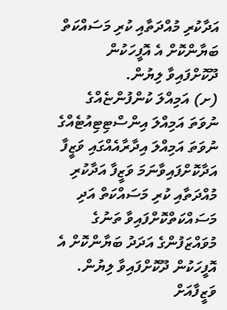އަދާކުރި މުއްދަތާއި ކުރި މަސައްކަތް ބަޔާންކޮށް އެ އޮފީހަކުން ދޫކޮށްފައިވާ ލިޔުން.
(ށ) އަމިއްލަ ކުންފުންޏެއްގެ ނުވަތަ އަމިއްލަ އިންސްޓިޓިއުޓެއްގެ ނުވަތަ އަމިއްލަ އިދާރާއެއްގައި ވަޒީފާ އަދާކޮށްފައިވާނަމަ ވަޒީފާ އަދާކުރި މުއްދަތާއި ކުރި މަސައްކަތް އަދި މަސައްކަތްކޮށްފައިވާ ތަނުގެ މުވައްޒަފުންގެ އަދަދު ބަޔާންކޮށް އެ އޮފީހަކުން ދޫކޮށްފައިވާ ލިޔުން.
ވަޒީފާއަށް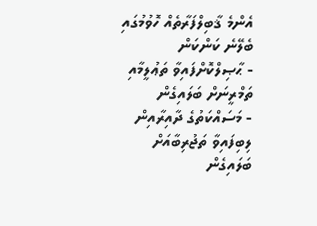އެންމެ ޤާބިލްފަރާތެއް ހޮވުމުގައި ބެލޭނެ ކަންކަން
- ޙާޞިލްކޮށްފައިވާ ތަޢުލީމާއި ތަމްރީނަށް ބަލައިގެން
- މަސައްކަތުގެ ދާއިރާއިން ލިބިފައިވާ ތަޖުރިބާއަށް ބަލައިގެން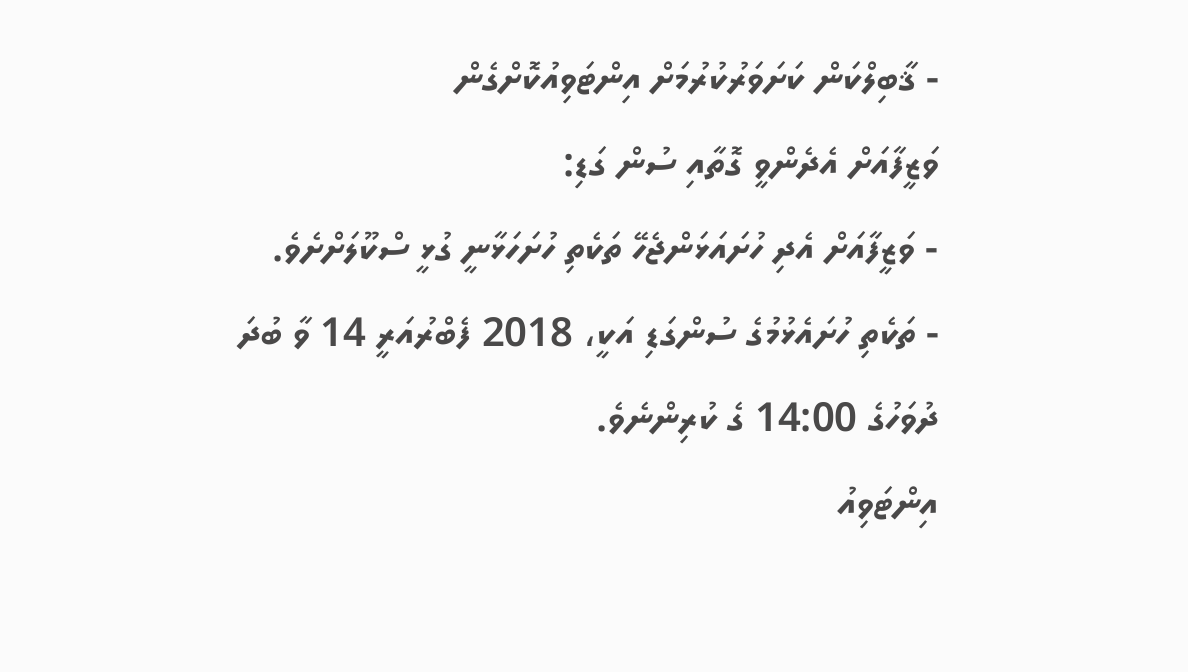- ޤާބިލްކަން ކަށަވަރުކުރުމަށް އިންޓަވިއުކޮށްގެން
ވަޒީފާއަށް އެދެންވީ ގޮތާއި ސުން ގަޑި:
- ވަޒީފާއަށް އެދި ހުށައަޅަންޖެހޭ ތަކެތި ހުށަހަޅާނީ ގުޅީ ސްކޫލަށްށެވެ.
- ތަކެތި ހުށައެޅުމުގެ ސުންގަޑި އަކީ، 2018 ފެބްރުއަރީ 14 ވާ ބުދަ ދުވަހުގެ 14:00 ގެ ކުރިންނެވެ.
އިންޓަވިއު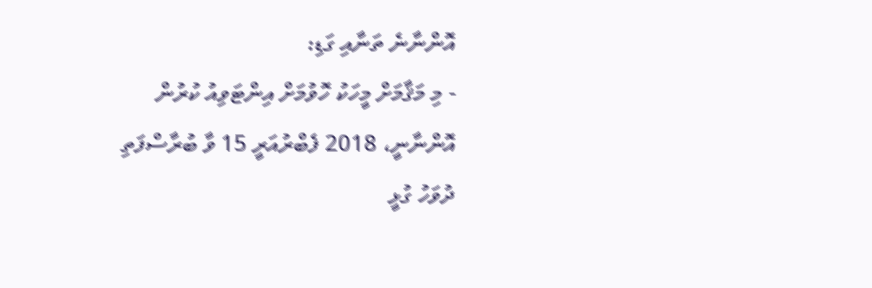އޮންނާނެ ތަނާއި ގަޑި:
- މި މަޤާމަށް މީހަކު ހޮވުމަށް އިންޓަވިއު ކުރުން އޮންނާނީ، 2018 ފެބްރުއަރީ 15 ވާ ބުރާސްފަތި ދުވަހު ގުޅީ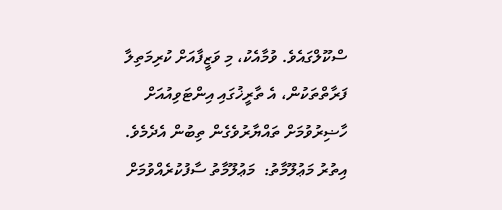ސްކޫލްގައެވެ. ވުމާއެކު، މި ވަޒީފާއަށް ކުރިމަތިލާ ފަރާތްތަކުން، އެ ތާރީޚުގައި އިންޓަވިއުއަށް ހާޟިރުވުމަށް ތައްޔާރުވެގެން ތިބުން އެދެމެވެ.
އިތުރު މަޢުލޫމާތު:  މަޢުލޫމާތު ސާފުކުރެއްވުމަށް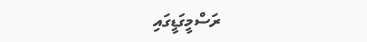ރަސްމީގަޑީގައި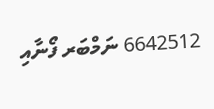6642512 ނަމްބަރ ފޯނާއި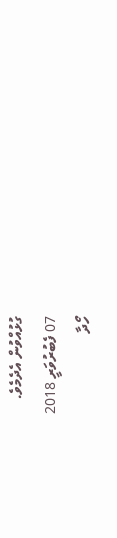ގުޅުއްވުން އެދެމެވެ.
07 ފެބުރުވަރީ 2018
ހޯދާ